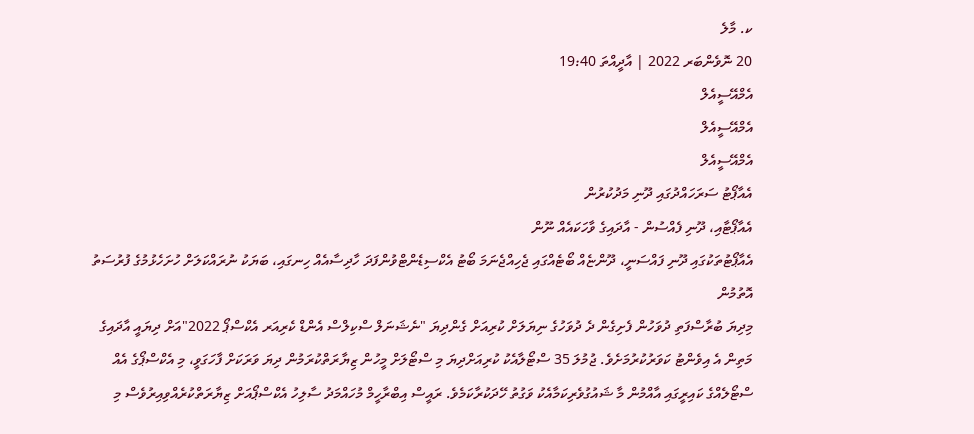ކ. މާލެ
20 ނޮވެންބަރ 2022 | އާދީއްތަ 19:40
އެމްއޭސީއެލް
އެމްއޭސީއެލް
އެމްއޭސީއެލް
އެއާޕޯޓު ސަރަހައްދުގައި ދޫނި މަދުކުރުން
އެއާޕޯޓާއި، ދޫނި ފެއްސުން - އާދައިގެ ވާހަކައެއް ނޫން
އެއާޕޯޓުތަކުގައި ދޫނި ފައްސަނީ، ދޫންޏެއް ބޯޓެއްގައި ޖެހިއްޖެނަމަ ބޯޓު އެކްސިޑެންޓްވުންފަދަ ހާދިސާއެއް ހިނގައި، ބަޔަކު ނުރައްކަލަށް ހުށަހެޅުމުގެ ފުރުސަތު އޮތުމުން
މިދިޔަ ބުރާސްފަތި ދުވަހުން ފެށިގެން ދެ ދުވަހުގެ ނިޔަލަށް ކުރިއަށް ގެންދިޔަ "ނެޝަނަލް ސްކިލްސް އެންޑް ކެރިއަރ އެކްސްޕޯ 2022"އަށް ދިޔައީ އާދައިގެ މަތިން އެ އިވެންޓު ކަވަރުކުރުމަށެވެ. ޖުމުލަ 35 ސްޓޯލާއެކު ކުރިއަށްދިޔަ މި ސްޓޯލަށް މީހުން ޒިޔާރަތްކުރަމުން ދިޔަ ވަރަކަށް ފާހަގަވީ، މި އެކްސްޕޯގެ އެއް ސްޓޯލެއްގެ ކައިރީގައި އާއްމުން މާ ޝައުގުވެރިކަމާއެކު ވަގުތު ހޭދަކުރާކަމެވެ. ރައީސް އިބްރާހީމް މުހައްމަދު ސާލިހު އެކްސްޕޯއަށް ޒިޔާރަތްކުރެއްވިއިރުވެސް މި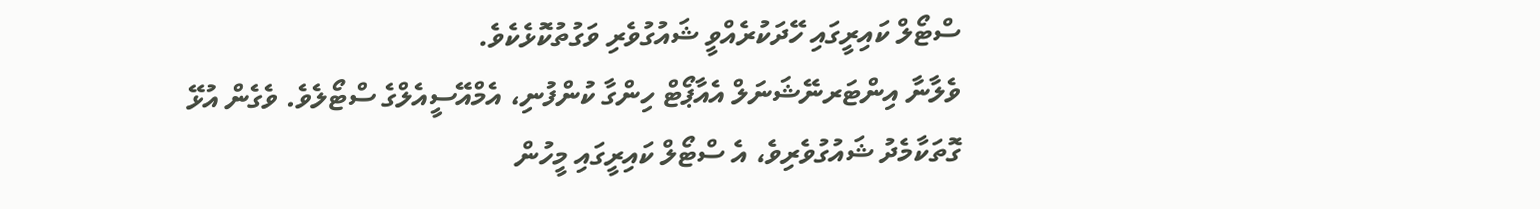ސްޓޯލް ކައިރީގައި ހޭދަކުރެއްވީ ޝައުގުވެރި ވަގުތުކޮޅެކެވެ.
ވެލާނާ އިންޓަރނޭޝަނަލް އެއާޕޯޓް ހިންގާ ކުންފުނި، އެމްއޭސީއެލްގެ ސްޓޯލެވެ. ވެގެން އުޅޭ ގޮތަކާމެދު ޝައުގުވެރިވެ، އެ ސްޓޯލް ކައިރީގައި މީހުން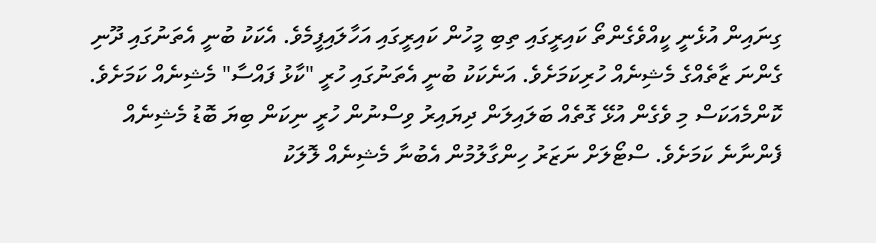ގިނައިން އުޅެނީ ކީއްވެގެންތޯ ކައިރީގައި ތިބި މީހުން ކައިރީގައި އަހާލައިފީމެވެ. އެކަކު ބުނީ އެތަނުގައި ދޫނި ގެންނަ ޒާތެއްގެ މެޝިނެއް ހުރިކަމަށެވެ. އަނެކަކު ބުނީ އެތަނުގައި ހުރީ "ކާޅު ފައްސާ" މެޝިނެއް ކަމަށެވެ. ކޮންމެއަކަސް މި ވެގެން އުޅޭ ގޮތެއް ބަލައިލަން ދިޔައިރު ވިސްނުން ހުރީ ނިކަން ބިޔަ ބޮޑު މެޝިނެއް ފެންނާނެ ކަމަށެވެ. ސްޓޯލަށް ނަޒަރު ހިންގާލުމުން އެބުނާ މެޝިނެއް ލޮލަކު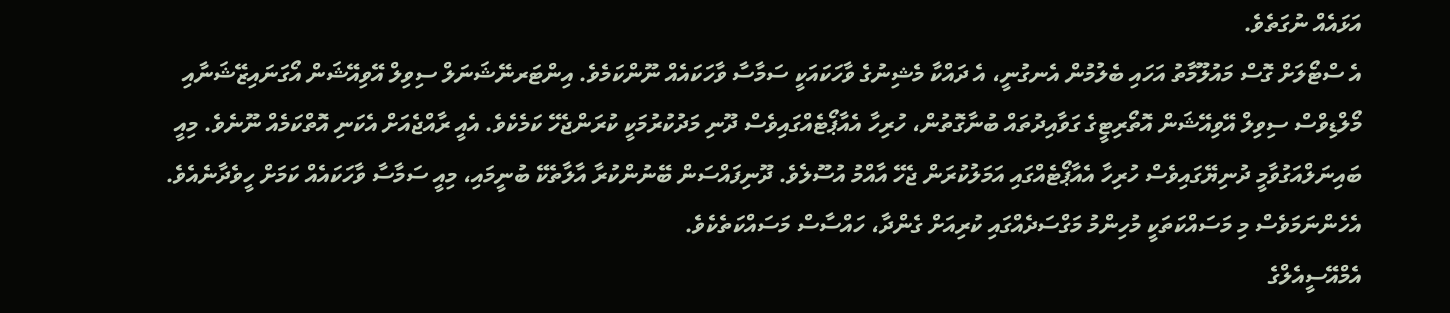އަޅައެއް ނުގަތެވެ.
އެ ސްޓޯލަށް ގޮސް މައުލޫމާތު އަހައި ބެލުމުން އެނގުނީ، އެ ދައްކާ މެޝިނުގެ ވާހަކައަކީ ސަމާސާ ވާހަކައެއް ނޫންކަމެވެ. އިންޓަރނޭޝަނަލް ސިވިލް އޭވިއޭޝަން އޯގަނައިޒޭޝަނާއި މޯލްޑިވްސް ސިވިލް އޭވިއޭޝަން އޮތޯރިޓީގެ ގަވާއިދުތައް ބުނާގޮތުން، ހުރިހާ އެއާޕޯޓެއްގައިވެސް ދޫނި މަދުކުރުމަކީ ކުރަންޖެހޭ ކަމެކެވެ. އެއީ ރާއްޖެއަށް އެކަނި އޮތްކަމެއް ނޫނެވެ. މިއީ ބައިނަލްއަގުވާމީ ދުނިޔޭގައިވެސް ހުރިހާ އެއާޕޯޓެއްގައި އަމަލުކުރަން ޖެހޭ އާއްމު އުސޫލެވެ. ދޫނިފައްސަން ބޭނުންކުރާ އާލާތެކޭ ބުނީމައި، މިއީ ސަމާސާ ވާހަކައެއް ކަމަށް ހީވެދާނެއެވެ. އެހެންނަމަވެސް މި މަސައްކަތަކީ މުހިންމު މަގްސަދެއްގައި ކުރިއަށް ގެންދާ، ހައްސާސް މަސައްކަތެކެވެ.
އެމްއޭސީއެލްގެ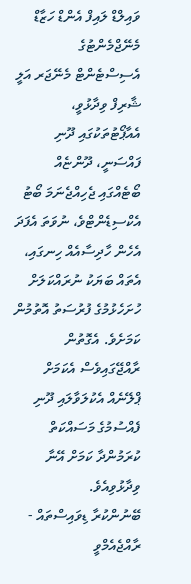ވައިލްޑް ލައިފް އެންޑް ހަޒާޑް މެނޭޖްމެންޓުގެ އެސިސްޓެންޓް މެނޭޖަރ އަލީ ޝާރިފް ވިދާޅުވީ، އެއާޕޯޓުތަކުގައި ދޫނި ފައްސަނީ، ދޫންޏެއް ބޯޓެއްގައި ޖެހިއްޖެނަމަ ބޯޓު އެކްސިޑެންޓްވެ، ނުވަތަ އެފަދަ އެހެން ހާދިސާއެއް ހިނގައި، އެތައް ބަޔަކު ނުރައްކަލަށް ހުށަހެޅުމުގެ ފުރުސަތު އޮތުމުން ކަމަށެވެ. އެގޮތުން ރާއްޖޭގައިވެސް އެކަމަށް ޕްލޭނެއް އެކުލަވާލައި ދޫނި ފެއްސުމުގެ މަސައްކަތް ކުރަމުންދާ ކަމަށް އޭނާ ވިދާޅުވިއެވެ.
ބޭނުންކުރާ ޑިވައިސްތައް - ރާއްޖެއެމްވީ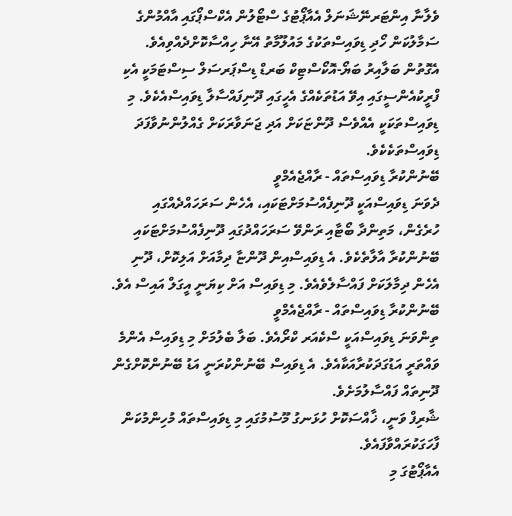ވެލާނާ އިންޓަރނޭޝަނަލް އެއާޕޯޓުގެ ސްޓޯލުން އެކްސްޕޯގައި އާއްމުންގެ ސަމާލުކަން ހޯދި ޑިވައިސްތަކުގެ މައުލޫމާތު އޭނާ ހިއްސާކޮށްދެއްވިއެވެ. އެގޮތުން ބަލާއިރު ބަޔޯ-އޮކޯސްޓިކް ބަރޑް ޑިސްޕަރސަލް ސިސްޓަމަކީ އެކި ފްރީކުއެންސީގައި އިވޭ އަޑުތަކެއްގެ އެހީގައި ދޫނިފައްސާލާ ޑިވައިސްއެކެވެ. މި ޑިވައިސްތަކަކީ އެއްވެސް ދޫންޏަކަށް އަދި ޖަނަވާރަކަށް ގެއްލުންނުވާފަދަ ޑިވައިސްތަކެކެވެ.
ބޭނުންކުރާ ޑިވައިސްތައް - ރާއްޖެއެމްވީ
ދެވަނަ ޑިވައިސްއަކީ ދޫނިފެއްސުމަށްޓަކައި، އެހެން ސަރަހައްދެއްގައި ހުރެގެން، މަތިންދާ ބޯޓާއި ރަންވޭ ސަރަހައްދުގައި ދޫނިފެއްސުމަށްޓަކައި ބޭނުންކުރާ އާލާތެކެވެ. އެ ޑިވައިސްއިން ދޫންޏާ ދިމާއަށް އަލިކޮށް، ދޫނި އެހެން ދިމާލަކަށް ފައްސާލެވެއެވެ. މި ޑިވައިސް އަށް ކިޔަނީ އީގަލް އައިސް އެވެ.
ބޭނުންކުރާ ޑިވައިސްތައް - ރާއްޖެއެމްވީ
ތިންވަނަ ޑިވައިސްއަކީ ސްކެއަރ ކްރޯއެވެ. ބަލާ ބެލުމަށް މި ޑިވައިސް އެންމެ ވައްތަރީ އަޑުގަދަކުރާއަކާއެވެ. އެ ޑިވައިސް ބޭނުންކުރަނީ އަޑު ބޭނުންކޮށްގެން ދޫނިތައް ފައްސާލުމަށެވެ.
ޝާރިފް ވަނީ، ޚާއްސަކޮށް ހުޅަނގު މޫސުމުގައި މި ޑިވައިސްތައް މުހިންމުކަން ފާހަގަކުރައްވާފައެވެ.
އެއާޕޯޓުގަ މި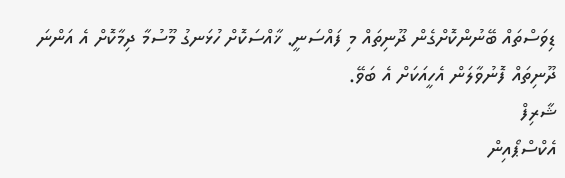ޑިވަސްތައް ބޭނުންކޮށްގެން ދޫނިތައް މި ފައްސަނީ. ޚާއްސަކޮށް ހުޅަނގު މޫސުމާ ދިމާކޮށް އެ އަންނަ ދޫނިތައް ފޮނުވާލަން އެހީއަކަށް އެ ބަވޭ.
ޝާރިފް
އެކްސްޕޯއިން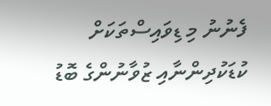ފެނުނު މި ޑިވައިސްތަކަށް ކުޑަކުދިންނާއި ޒުވާނުންގެ ބޮޑު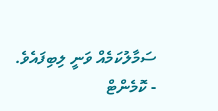ސަމާލުކަމެއް ވަނީ ލިބިފައެވެ.
- ކޮމެންޓް